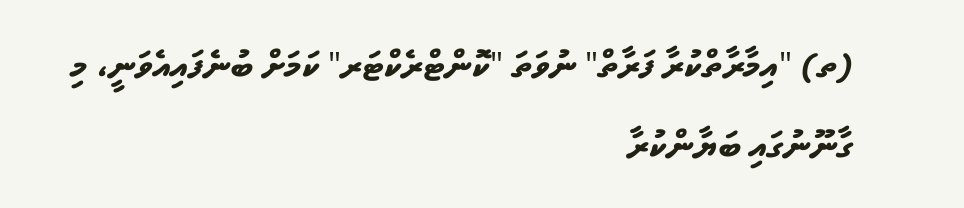(ތ) "އިމާރާތްކުރާ ފަރާތް" ނުވަތަ "ކޮންޓްރެކްޓަރ" ކަމަށް ބުނެފައިއެވަނީ، މި ގާނޫނުގައި ބަޔާންކުރާ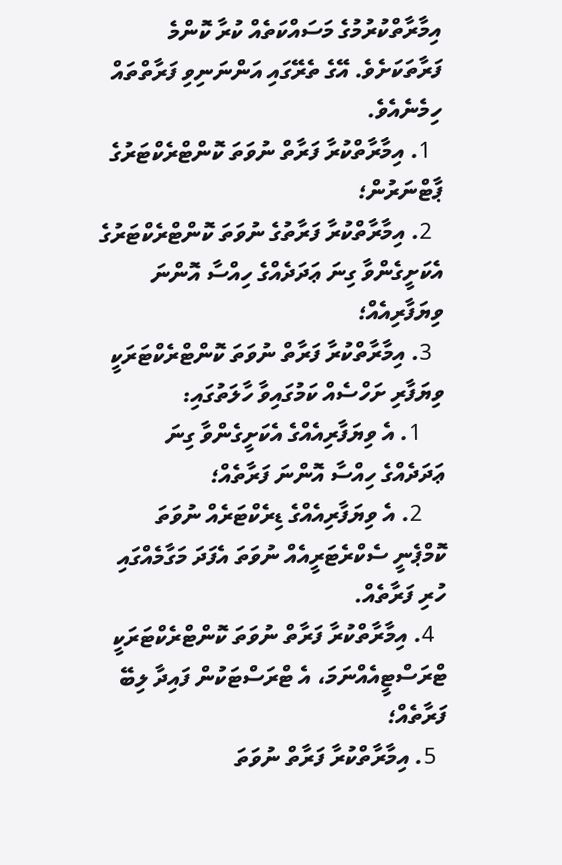އިމާރާތްކުރުމުގެ މަސައްކަތެއް ކުރާ ކޮންމެ ފަރާތަކަށެވެ. އޭގެ ތެރޭގައި އަންނަނިވި ފަރާތްތައް ހިމެނެއެވެ.
  1. އިމާރާތްކުރާ ފަރާތް ނުވަތަ ކޮންޓްރެކްޓަރުގެ ޕާޓްނަރުން؛
  2. އިމާރާތްކުރާ ފަރާތުގެ ނުވަތަ ކޮންޓްރެކްޓަރުގެ އެކަށީގެންވާ ގިނަ ޢަދަދެއްގެ ހިއްސާ އޮންނަ ވިޔަފާރިއެއް؛
  3. އިމާރާތްކުރާ ފަރާތް ނުވަތަ ކޮންޓްރެކްޓަރަކީ ވިޔަފާރި ށަހްސެއް ކަމުގައިވާ ހާލަތުގައި:
    1. އެ ވިޔަފާރިއެއްގެ އެކަށީގެންވާ ގިނަ ޢަދަދެއްގެ ހިއްސާ އޮންނަ ފަރާތެއް؛
    2. އެ ވިޔަފާރިއެއްގެ ޑިރެކްޓަރެއް ނުވަތަ ކޮމްޕެނީ ސެކްރެޓަރީއެއް ނުވަތަ އެފަދަ މަގާމެއްގައި ހުރި ފަރާތެއް.
  4. އިމާރާތްކުރާ ފަރާތް ނުވަތަ ކޮންޓްރެކްޓަރަކީ ޓްރަސްޓީއެއްނަމަ، އެ ޓްރަސްޓަކުން ފައިދާ ލިބޭ ފަރާތެއް؛
  5. އިމާރާތްކުރާ ފަރާތް ނުވަތަ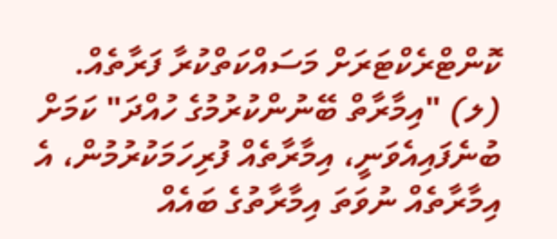ކޮންޓްރެކްޓަރަށް މަސައްކަތްކުރާ ފަރާތެއް.
(ލ) "އިމާރާތް ބޭނުންކުރުމުގެ ހުއްދަ" ކަމަށް ބުނެފައިއެވަނީ، އިމާރާތެއް ފުރިހަމަކުރުމުން، އެ އިމާރާތެއް ނުވަތަ އިމާރާތުގެ ބައެއް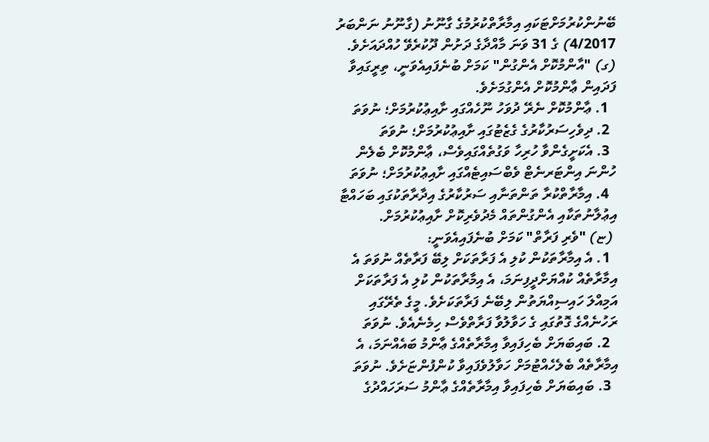ބޭނުންކުރުމަށްޓަކައި އިމާރާތްކުރުމުގެ ގާނޫނު (ގާނޫނު ނަންބަރު 4/2017) ގެ 31 ވަނަ މާއްދާގެ ދަށުން ދޫކުރެވޭ ހުއްދައަށެވެ.
(ގ) "އާންމުކޮށް އެންގުން" ކަމަށް ބުނެފައިއެވަނީ، ތިރީގައިވާ ފަދައިން ޢާންމުކޮށް އެންގުމަށެވެ.
  1. ޢާންމުކޮށް ނެރޭ ދުވަހު ނޫހެއްގައި ށާއިޢުކުރުމަށް؛ ނުވަތަ
  2. ދިވެހިސަރުކާރުގެ ގެޒެޓުގައި ށާއިޢުކުރުމަށް؛ ނުވަތަ
  3. އެކަށީގެންވާ ހުރިހާ ވަގުތެއްގައިވެސް، ޢާންމުކޮށް ބެލެން ހުންނަ އިންޓަރނެޓް ވެބްސައިޓެއްގައި ށާއިޢުކުރުމަށް؛ ނުވަތަ
  4. އިމާރާތްކުރާ ތަންތަނާއި ސަރުކާރުގެ އިދާރާތަކުގައި ބަހައްޓާ އިޢުލާނުތަކާއި އެންގުންތައް މެދުވެރިކޮށް ށާއިޢުކުރުމަށް.
 (ޏ) "ވެރި ފަރާތް" ކަމަށް ބުނެފައިއެވަނީ:
  1. އެ އިމާރާތަކުން ކުލި އެ ފަރާތަކަށް ލިބޭ ފަރާތެއް ނުވަތަ އެ އިމާރާތެއް ކުއްޔަށްދީފިނަމަ، އެ އިމާރާތަކުން ކުލި އެ ފަރާތަކަށް އަމިއްލަ ހައިސިއްޔަތުން ލިބޭނެ ފަރާތަކަށެވެ. މީގެ ތެރޭގައި ރަހުނެއްގެ ގޮތުގައި ގެ ހަވާލުވާ ފަރާތްވެސް ހިމެނެއެވެ. ނުވަތަ
  2. ބައިބަޔަށް ބެހިފައިވާ އިމާރާތެއްގެ ޢާންމު ބައެއްނަމަ، އެ އިމާރާތެއް ބެލެހެއްޓުމަށް ހަވާލުވެފައިވާ ކުންފުންޏަށެވެ. ނުވަތަ
  3. ބައިބަޔަށް ބެހިފައިވާ އިމާރާތެއްގެ ޢާންމު ސަރަހައްދުގެ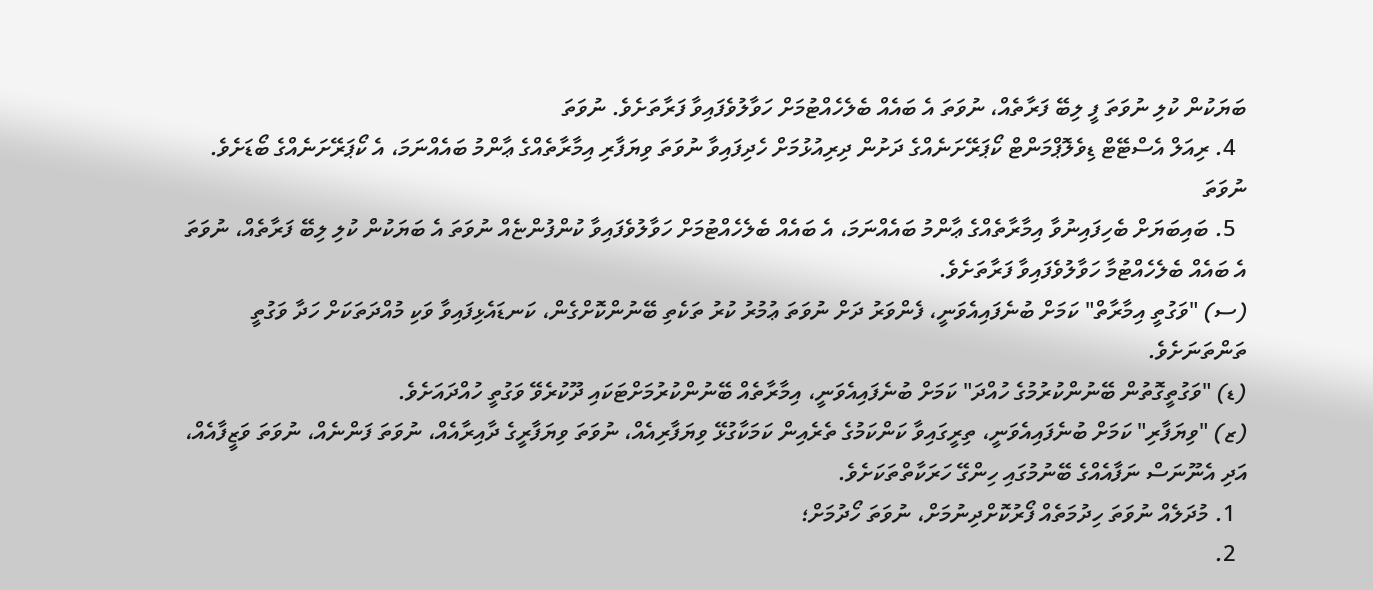ބަޔަކުން ކުލި ނުވަތަ ފީ ލިބޭ ފަރާތެއް، ނުވަތަ އެ ބައެއް ބެލެހެއްޓުމަށް ހަވާލުވެފައިވާ ފަރާތަށެވެ. ނުވަތަ
  4. ރިއަލް އެސްޓޭޓް ޑިވެލޮޕްމަންޓް ކޯޕަރޭށަނެއްގެ ދަށުން ދިރިއުޅުމަށް ހެދިފައިވާ ނުވަތަ ވިޔަފާރި އިމާރާތެއްގެ ޢާންމު ބައެއްނަމަ، އެ ކޯޕަރޭށަނެއްގެ ބޯޑަށެވެ. ނުވަތަ
  5. ބައިބަޔަށް ބެހިފައިނުވާ އިމާރާތެއްގެ ޢާންމު ބައެއްނަމަ، އެ ބައެއް ބެލެހެއްޓުމަށް ހަވާލުވެފައިވާ ކުންފުންޏެއް ނުވަތަ އެ ބަޔަކުން ކުލި ލިބޭ ފަރާތެއް، ނުވަތަ އެ ބައެއް ބެލެހެއްޓުމާ ހަވާލުވެފައިވާ ފަރާތަށެވެ.
(ސ) "ވަގުތީ އިމާރާތް" ކަމަށް ބުނެފައިއެވަނީ، ފެންވަރު ދަށް ނުވަތަ ޢުމުރު ކުރު ތަކެތި ބޭނުންކޮށްގެން، ކަނޑައެޅިފައިވާ ވަކި މުއްދަތަކަށް ހަދާ ވަގުތީ ތަންތަނަށެވެ.
(ޑ) "ވަގުތީގޮތުން ބޭނުންކުރުމުގެ ހުއްދަ" ކަމަށް ބުނެފައިއެވަނީ، އިމާރާތެއް ބޭނުންކުރުމަށްޓަކައި ދޫކުރެވޭ ވަގުތީ ހުއްދައަށެވެ.
(ޒ) "ވިޔަފާރި" ކަމަށް ބުނެފައިއެވަނީ، ތިރީގައިވާ ކަންކަމުގެ ތެރެއިން ކަމަކާގުޅޭ ވިޔަފާރިއެއް، ނުވަތަ ވިޔަފާރީގެ ދާއިރާއެއް، ނުވަތަ ފަންނެއް، ނުވަތަ ވަޒީފާއެއް، އަދި އެނޫނަސް ނަފާއެއްގެ ބޭނުމުގައި ހިންގޭ ހަރަކާތްތަކަށެވެ.
  1. މުދަލެއް ނުވަތަ ހިދުމަތެއް ފޯރުކޮށްދިނުމަށް، ނުވަތަ ހޯދުމަށް؛
  2.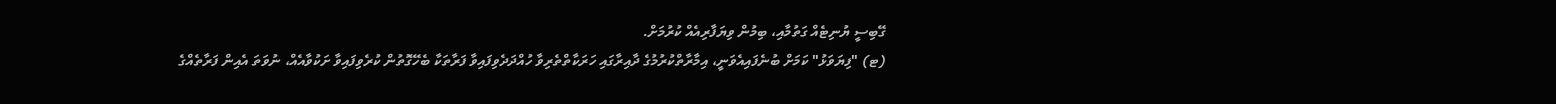ގޭބިސީ ޔުނިޓެއް ގަތުމާއި، ބިމުން ވިޔަފާރިއެއް ކުރުމަށް.
(ޓ) "ފިޔަވަޅު" ކަމަށް ބުނެފައިއެވަނީ، އިމާރާތްކުރުމުގެ ދާއިރާގައި ހަރަކާތްތެރިވާ ހުއްދަދެވިފައިވާ ފަރާތަކާ ބެހޭގޮތުން ކުރެވިފައިވާ ށަކުވާއެއް، ނުވަތަ އެއިން ފަރާތެއްގެ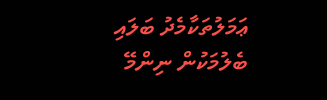ޢަމަލުތަކާމެދު ބަލައި ބެލުމަކުން ނިންމޭ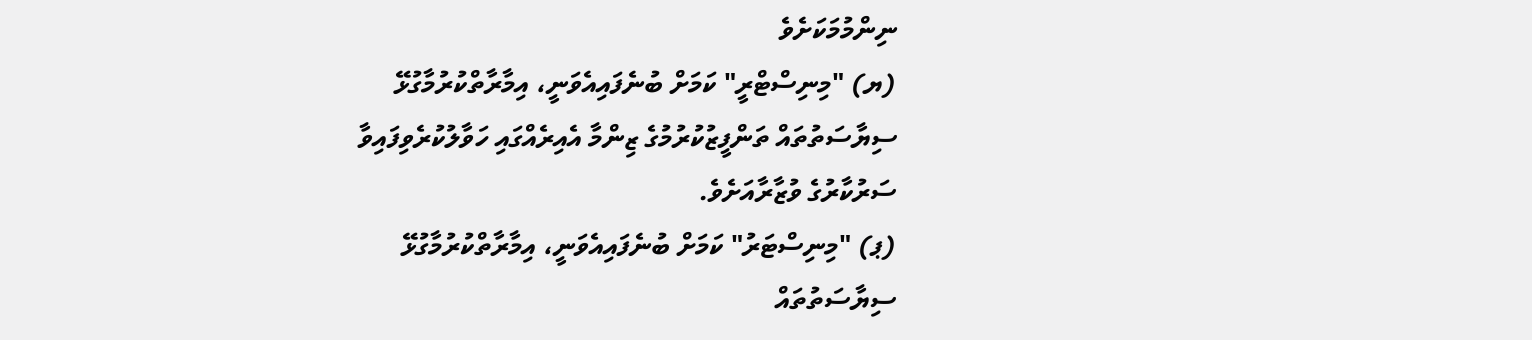ނިންމުމަކަށެވެ
(ޔ) "މިނިސްޓްރީ" ކަމަށް ބުނެފައިއެވަނީ، އިމާރާތްކުރުމާގުޅޭ ސިޔާސަތުތައް ތަންފީޒުކުރުމުގެ ޒިންމާ އެއިރެއްގައި ހަވާލުކުރެވިފައިވާ ސަރުކާރުގެ ވުޒާރާއަށެވެ.
(ޕ) "މިނިސްޓަރު" ކަމަށް ބުނެފައިއެވަނީ، އިމާރާތްކުރުމާގުޅޭ ސިޔާސަތުތައް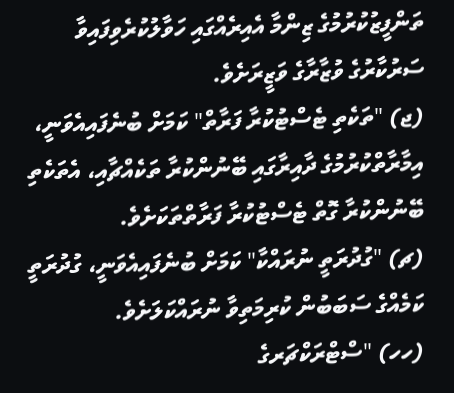ތަންފީޒުކުރުމުގެ ޒިންމާ އެއިރެއްގައި ހަވާލުކުރެވިފައިވާ ސަރުކާރުގެ ވުޒާރާގެ ވަޒީރަށެވެ.
(ޖ) "ތަކެތި ޓެސްޓުކުރާ ފަރާތް" ކަމަށް ބުނެފައިއެވަނީ، އިމާރާތްކުރުމުގެ ދާއިރާގައި ބޭނުންކުރާ ތަކެއްޗާއި، އެތަކެތި ބޭނުންކުރާ ގޮތް ޓެސްޓުކުރާ ފަރާތްތަކަށެވެ.
(ޗ) "ގުދުރަތީ ނުރައްކާ" ކަމަށް ބުނެފައިއެވަނީ، ގުދުރަތީ ކަމެއްގެ ސަބަބުން ކުރިމަތިވާ ނުރައްކަލަށެވެ.
(ހހ) "ސްޓްރަކްޗަރގެ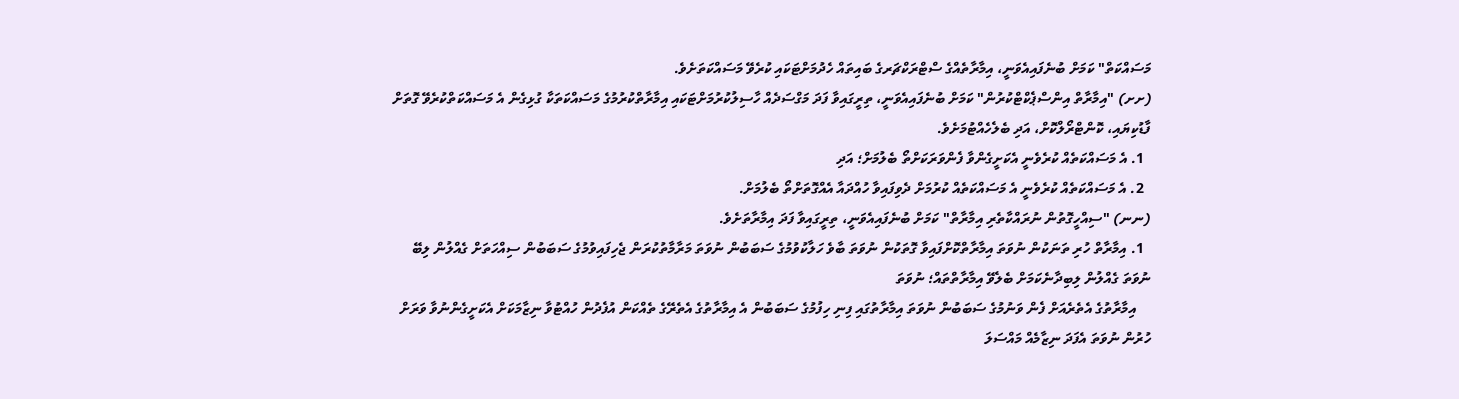މަސައްކަތް" ކަމަށް ބުނެފައިއެވަނީ، އިމާރާތެއްގެ ސްޓްރަކްޗަރގެ ބައިތައް ހެދުމަށްޓަކައި ކުރެވޭ މަސައްކަތަށެވެ.
(ށށ) "އިމާރާތް އިންސްޕެކްޓްކުރުން" ކަމަށް ބުނެފައިއެވަނީ، ތިރީގައިވާ ފަދަ މަގްސަދެއް ހާސިލުކުރުމަށްޓަކައި އިމާރާތްކުރުމުގެ މަސައްކަތަކާ ގުޅިގެން އެ މަސައްކަތްކުރެވޭ ގޮތަށް ފާޑުކިޔައި، ކޮންޓްރޯލްކޮށް، އަދި ބެލެހެއްޓުމަށެވެ.
  1. އެ މަސައްކަތެއް ކުރެވެނީ އެކަށީގެންވާ ފެންވަރަކަށްތޯ ބެލުމަށް؛ އަދި
  2. އެ މަސައްކަތެއް ކުރެވެނީ އެ މަސައްކަތެއް ކުރުމަށް ދެވިފައިވާ ހުއްދައާ އެއްގޮތަށްތޯ ބެލުމަށް.
(ނނ) "ސިއްހީގޮތުން ނުރައްކާތެރި އިމާރާތް" ކަމަށް ބުނެފައިއެވަނީ، ތިރީގައިވާ ފަދަ އިމާރާތަށެވެ.
  1. އިމާރާތް ހުރި ތަނަކުން ނުވަތަ އިމާރާތްކޮށްފައިވާ ގޮތަކުން ނުވަތަ ބާވެ ހަލާކުވުމުގެ ސަބަބުން ނުވަތަ މަރާމާތުކުރަން ޖެހިފައިވުމުގެ ސަބަބުން ސިއްހަތަށް ގެއްލުން ލިބޭ ނުވަތަ ގެއްލުން ލިބިދާނެކަމަށް ބެލެވޭ އިމާރާތްތައް؛ ނުވަތަ
    އިމާރާތުގެ އެތެރެއަށް ފެން ވަނުމުގެ ސަބަބުން ނުވަތަ އިމާރާތުގައި ފިނި ހިފުމުގެ ސަބަބުން އެ އިމާރާތުގެ އެތެރޭގެ ތެއްކަން އުފެދުން ހުއްޓުވާ ނިޒާމަކަށް އެކަށީގެންނުވާ ވަރަށް ހުރުން ނުވަތަ އެފަދަ ނިޒާމެއް މައްސަލަ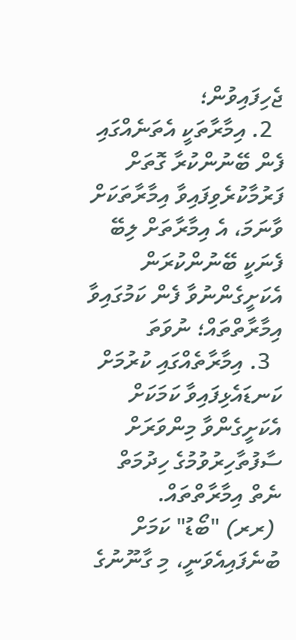ޖެހިފައިވުން؛
  2. އިމާރާތަކީ އެތަނެއްގައި ފެން ބޭނުންކުރާ ގޮތަށް ފަރުމާކުރެވިފައިވާ އިމާރާތަކަށް ވާނަމަ، އެ އިމާރާތަށް ލިބޭ ފެނަކީ ބޭނުންކުރަން އެކަށީގެންނުވާ ފެން ކަމުގައިވާ އިމާރާތްތައް؛ ނުވަތަ
  3. އިމާރާތެއްގައި ކުރުމަށް ކަނޑައެޅިފައިވާ ކަމަކަށް އެކަށީގެންވާ މިންވަރަށް ސާފުތާހިރުވުމުގެ ހިދުމަތް ނެތް އިމާރާތްތައް.
 (ރރ) "ބޯޑު" ކަމަށް ބުނެފައިއެވަނީ، މި ގާނޫނުގެ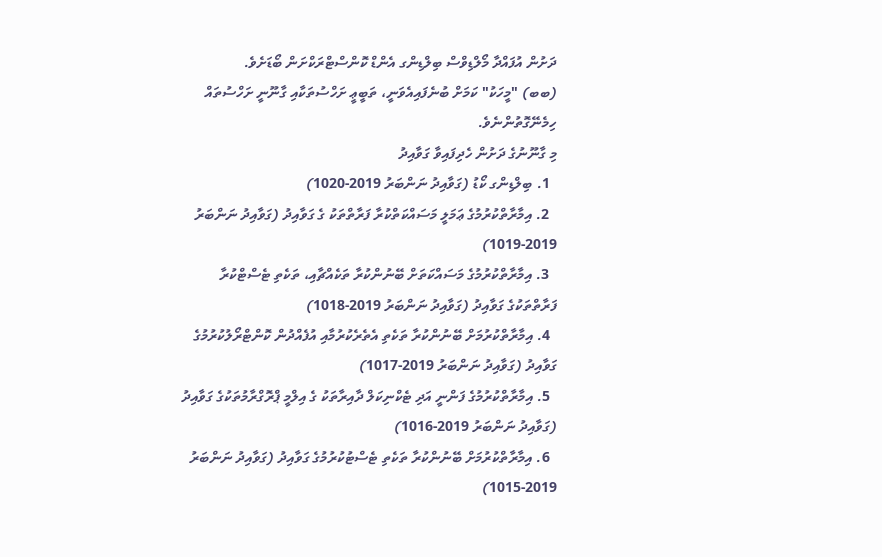ދަށުން އުފައްދާ މޯލްޑިވްސް ބިލްޑިންގ އެންޑް ކޮންސްޓްރަކްށަން ބޯޑަށެވެ.
(ބބ) "މީހަކު" ކަމަށް ބުނެފައިއެވަނީ، ތަބީޢީ ށަހްސުތަކާއި ގާނޫނީ ށަހްސުތައް ހިމެނޭގޮތުންނެވެ.
މި ގާނޫނުގެ ދަށުން ހެދިފައިވާ ގަވާއިދު
  1. ބިލްޑިންގ ކޯޑު (ގަވާއިދު ނަންބަރު 2019-1020)
  2. އިމާރާތްކުރުމުގެ ޢަމަލީ މަސައްކަތްކުރާ ފަރާތްތަކު ގެ ގަވާއިދު (ގަވާއިދު ނަންބަރު 2019-1019)
  3. އިމާރާތްކުރުމުގެ މަސައްކަތަށް ބޭނުންކުރާ ތަކެއްޗާއި، ތަކެތި ޓެސްޓްކުރާ ފަރާތްތަކުގެ ގަވާއިދު (ގަވާއިދު ނަންބަރު 2019-1018)
  4. އިމާރާތްކުރުމަށް ބޭނުންކުރާ ތަކެތި އެތެރެކުރުމާއި އުފެއްދުން ކޮންޓްރޯލުކުރުމުގެ ގަވާއިދު (ގަވާއިދު ނަންބަރު 2019-1017)
  5. އިމާރާތްކުރުމުގެ ފަންނީ އަދި ޓެކްނިކަލް ދާއިރާތަކު ގެ އިލްމީ ޕްރޮގްރާމުތަކުގެ ގަވާއިދު (ގަވާއިދު ނަންބަރު 2019-1016)
  6. އިމާރާތްކުރުމަށް ބޭނުންކުރާ ތަކެތި ޓެސްޓުކުރުމުގެ ގަވާއިދު (ގަވާއިދު ނަންބަރު 2019-1015)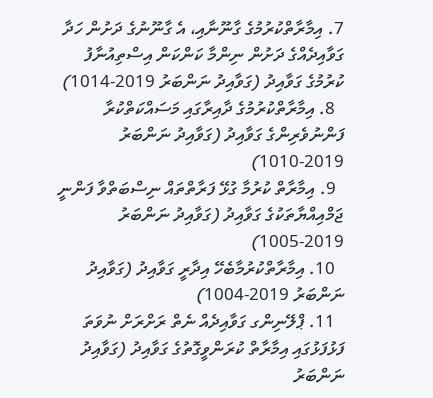7. އިމާރާތްކުރުމުގެ ގާނޫނާއި، އެ ގާނޫނުގެ ދަށުން ހަދާ ގަވާއިދެއްގެ ދަށުން ނިންމާ ކަންކަން އިސްތިއުނާފު ކުރުމުގެ ގަވާއިދު (ގަވާއިދު ނަންބަރު 2019-1014)
  8. އިމާރާތްކުރުމުގެ ދާއިރާގައި މަސައްކަތްކުރާ ފަންނުވެރިންގެ ގަވާއިދު (ގަވާއިދު ނަންބަރު 2019-1010)
  9. އިމާރާތް ކުރުމާ ގުޅޭ ފަރާތްތައް ނިސްބަތްވާ ފަންނީ ޖަމްއިއްޔާތަކުގެ ގަވާއިދު (ގަވާއިދު ނަންބަރު 2019-1005)
  10. އިމާރާތްކުރުމާބެހޭ އިދާރީ ގަވާއިދު (ގަވާއިދު ނަންބަރު 2019-1004)
  11. ޕްލޭނިންގ ގަވާއިދެއް ނެތް ރަށްރަށް ނުވަތަ ފަޅުފަޅުގައި އިމާރާތް ކުރަންވީގޮތުގެ ގަވާއިދު (ގަވާއިދު ނަންބަރު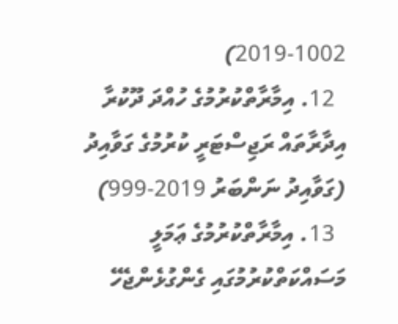2019-1002)
  12. އިމާރާތްކުރުމުގެ ހުއްދަ ދޫކުރާ އިދާރާތައް ރަޖިސްޓަރީ ކުރުމުގެ ގަވާއިދު (ގަވާއިދު ނަންބަރު 2019-999)
  13. އިމާރާތްކުރުމުގެ ޢަމަލީ މަސައްކަތްކުރުމުގައި ގެންގުޅެންޖެހޭ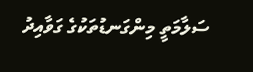ސަލާމަތީ މިންގަނޑުތަކުގެ ގަވާއިދު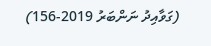(ގަވާއިދު ނަންބަރު 2019-156)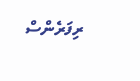ރިފަރެންސް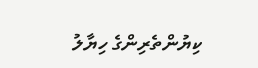ކިޔުންތެރިންގެ ހިޔާލު